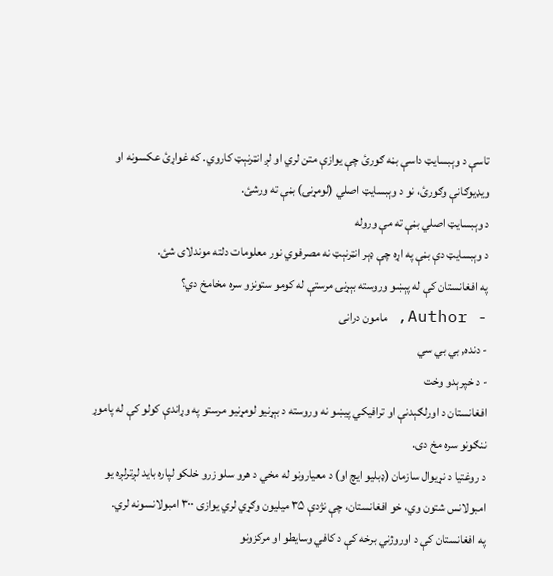تاسې د وېبسایټ داسې بڼه ګورئ چې یوازې متن لري او لږ انټرنېټ کاروي. که غواړئ عکسونه او ویډیوګانې وګورئ، نو د وېبسایټ اصلي (لومړنۍ) بڼې ته ورشئ.
د وېبسایټ اصلي بڼې ته مې وروله
د وېبسایټ دې بڼې په اړه چې ډېر انټرنېټ نه مصرفوي نور معلومات دلته موندلای شئ.
په افغانستان کې له پېښو وروسته بېړنۍ مرستې له کومو ستونزو سره مخامخ دي؟
- Author, مامون درانی
- دنده, بي بي سي
- د خپرېدو وخت
افغانستان د اورلګېدنې او ترافیکي پیښو نه وروسته د بېړنیو لومړنیو مرستو په وړاندې کولو کې له پاموړ ننګونو سره مخ دی.
د روغتیا د نړیوال سازمان (ډبلیو ایچ او) د معیارونو له مخي د هرو سلو زرو خلکو لپاره باید لږترلږه یو امبولانس شتون وي، خو افغانستان، چې نژدې ۳۵ میلیون وګړي لري یوازی ۳۰۰ امبولانسونه لري.
په افغانستان کې د اوروژني برخه کې د کافي وسایطو او مرکزونو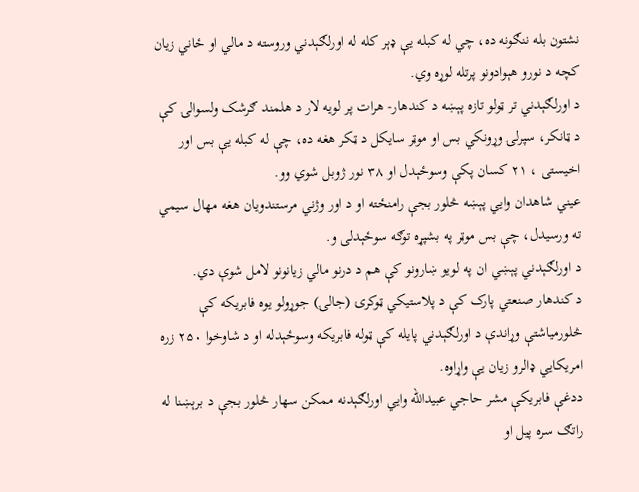نشتون بله ننګونه ده، چي له کبله یې ډېر کله له اورلګېدني وروسته د مالي او ځاني زیان کچه د نورو هېوادونو پرتله لوړه وي.
د اورلګېدني تر ټولو تازه پېښه د کندهار- هرات پر لویه لار د هلمند ګرشک ولسوالۍ کې د ټانکر، سپرلۍ وړونکي بس او موټر سایکل د ټکر هغه ده، چې له کبله يې بس اور اخیستی ، ۲۱ کسان پکې وسوځېدل او ۳۸ نور ژوبل شوي وو.
عیني شاهدان وايي پېښه څلور بجې رامنځته او د اور وژني مرستندویان هغه مهال سیمي ته ورسیدل، چې بس موټر په بشپړه توګه سوځېدلی و.
د اورلګېدني پېښي ان په لویو ښارونو کې هم د درنو مالي زیانونو لامل شوې دي.
د کندهار صنعتي پارک کې د پلاستیکي ټوکرۍ (جالۍ) جوړولو یوه فابریکه کې څلورمیاشتې وړاندې د اورلګېدني پایله کې ټوله فابریکه وسوځېدله او د شاوخوا ۲۵۰ زره امریکايي ډالرو زیان یې واړاوه.
ددغې فابریکې مشر حاجي عبیدالله وايي اورلګېدنه ممکن سهار څلور بجې د برېښنا له راتګ سره پیل او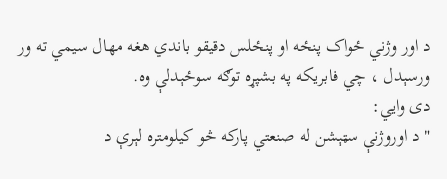د اور وژني ځواک پنځه او پنځلس دقیقو باندي هغه مهال سیمي ته ور ورسېدل ، چي فابریکه په بشپړه توګه سوځېدلې وه.
دی وايي:
" د اوروژنې سټېشن له صنعتي پارکه څو کیلومتره لېرې د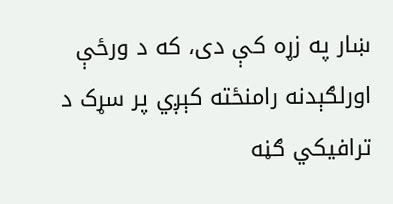ښار په زړه کې دی، که د ورځې اورلګېدنه رامنځته کېږي پر سړک د ترافیکي ګڼه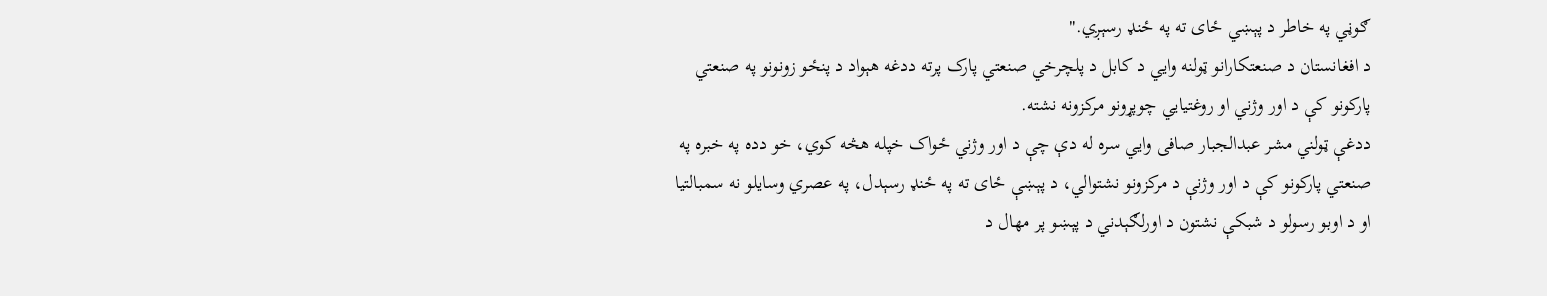ګوڼي په خاطر د پېښي ځای ته په ځنډ رسېږي."
د افغانستان د صنعتکارانو ټولنه وايي د کابل د پلچرخي صنعتي پارک پرته ددغه هېواد د پنځو زونونو په صنعتي پارکونو کې د اور وژني او روغتیايي چوپړونو مرکزونه نشته.
ددغې ټولني مشر عبدالجبار صافی وايي سره له دې چې د اور وژني ځواک خپله هڅه کوي، خو دده په خبره په صنعتي پارکونو کې د اور وژنې د مرکزونو نشتوالي، د پېښې ځای ته په ځنډ رسېدل، په عصري وسایلو نه سمبالتیا او د اوبو رسولو د شبکې نشتون د اورلګېدني د پېښو پر مهال د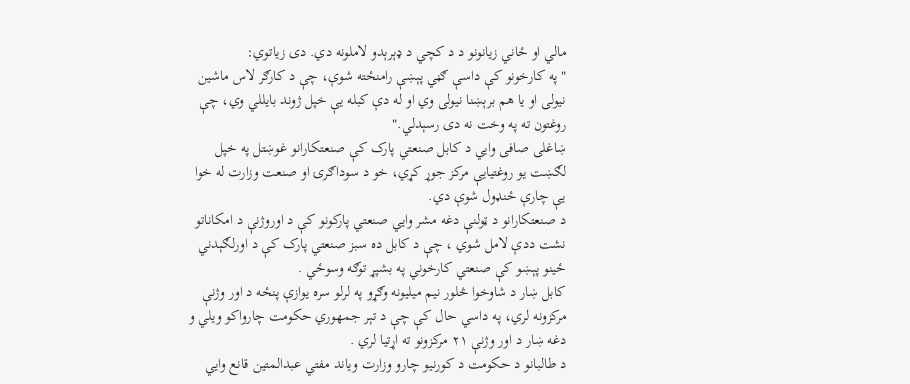مالي او ځاني زیانونو د د کچي د ډېرېدو لاملونه دي. دی زیاتوي:
" په کارخونو کې داسې ګڼي پېښې رامنځته شوې، چې د کارګر لاس ماشین نیولی او یا هم برېښنا نیولی وي او له دې کبله یې خپل ژوند بایللي وي، چې روغتون ته په وخت نه دی رسېدلي."
ښاغلی صافی وايي د کابل صنعتي پارک کې صنعتکارانو غوښتل په خپل لګښت یو روغتیایې مرکز جوړ کړي، خو د سوداګرۍ او صنعت وزارت له خوا یې چارې ځنډول شوې دي.
د صنعتکارانو د ټولنې دغه مشر وايي صنعتي پارکونو کې د اوروژنې د امکاناتو نشت ددې لامل شوي ، چې د کابل ده سبز صنعتي پارک کې د اورلګېدني ځینو پېښو کې صنعتي کارخوني په بشپړ توګه وسوځي .
کابل ښار د شاوخوا څلور نیم میلیونه وګړو په لرلو سره یوازې پنځه د اور وژنې مرکزونه لري، په داسي حال کې چې د تېر جمهوري حکومت چارواکو ویلي و دغه ښار د اور وژنې ۲۱ مرکزونو ته اړتیا لري .
د طالبانو د حکومت د کورنیو چارو وزارت ویاند مفتي عبدالمتین قانع وايي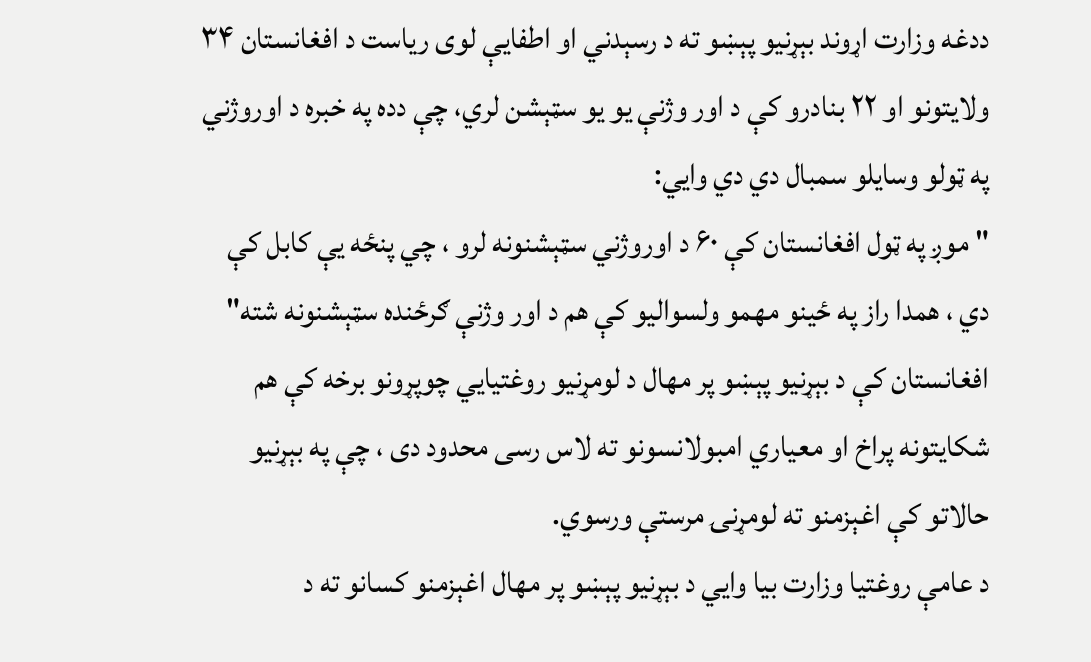ددغه وزارت اړوند بېړنیو پېښو ته د رسېدني او اطفایې لوی ریاست د افغانستان ۳۴ ولایتونو او ۲۲ بنادرو کې د اور وژنې یو یو سټېشن لري، چې دده په خبره د اوروژني په ټولو وسایلو سمبال دي دي وايي:
" موږ په ټول افغانستان کې ۶۰ د اوروژني سټېشنونه لرو ، چي پنځه یې کابل کې دي ، همدا راز په ځینو مهمو ولسوالیو کې هم د اور وژنې ګرځنده سټېشنونه شته"
افغانستان کې د بېړنیو پېښو پر مهال د لومړنیو روغتیایي چوپړونو برخه کې هم شکایتونه پراخ او معیاري امبولانسونو ته لاس رسی محدود دی ، چې په بېړنیو حالاتو کې اغېزمنو ته لومړنۍ مرستې ورسوي.
د عامې روغتیا وزارت بیا وايي د بېړنیو پېښو پر مهال اغېزمنو کسانو ته د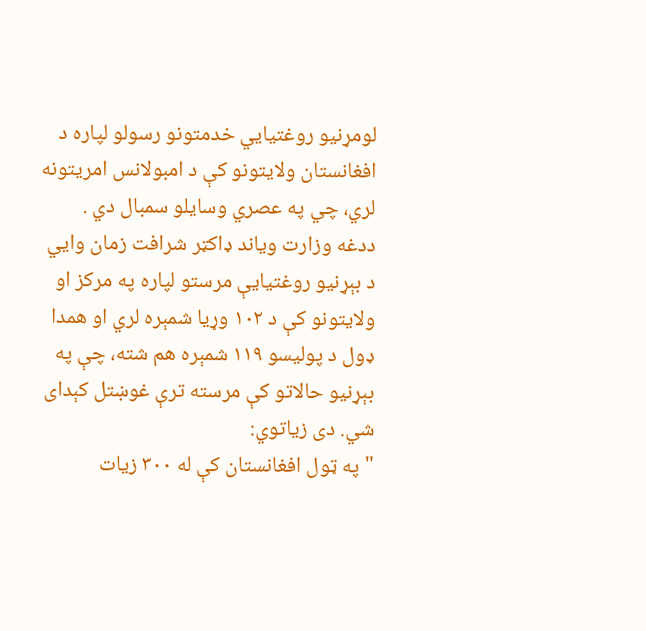لومړنیو روغتیايي خدمتونو رسولو لپاره د افغانستان ولایتونو کې د امبولانس امریتونه لري، چي په عصري وسایلو سمبال دي .
ددغه وزارت ویاند ډاکټر شرافت زمان وايي د بېړنیو روغتیایې مرستو لپاره په مرکز او ولایتونو کې د ۱۰۲ وړیا شمېره لري او همدا ډول د پولیسو ۱۱۹ شمېره هم شته، چې په بېړنیو حالاتو کې مرسته ترې غوښتل کېدای شي. دی زیاتوي:
" په ټول افغانستان کې له ۳۰۰ زیات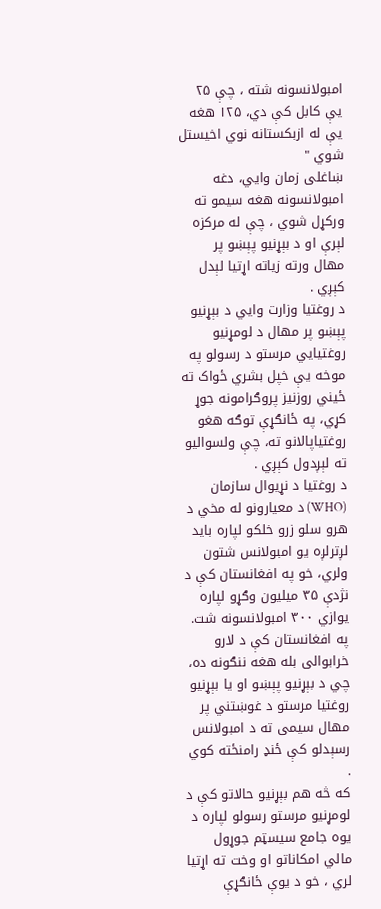امبولانسونه شته ، چې ۲۵ یې کابل کې دي، ۱۲۵ هغه یې له ازبکستانه نوي اخیستل شوي "
ښاغلی زمان وايي، دغه امبولانسونه هغه سیمو ته ورکړل شوي ، چې له مرکزه لېرې او د بېړنیو پېښو پر مهال ورته زیاته اړتیا لېدل کېږي .
د روغتیا وزارت وايي د بېړنیو پېښو پر مهال د لومړنیو روغتیايي مرستو د رسولو په موخه یې خپل بشري ځواک ته ځیني روزنیز پروګرامونه جوړ کړي، په ځانګړې توګه هغو روغتیاپالانو ته، چې ولسوالیو ته لېږدول کېږي .
د روغتیا د نړیوال سازمان (WHO) د معیارونو له مخي د هرو سلو زرو خلکو لپاره باید لږترلږه یو امبولانس شتون ولري، خو په افغانستان کې د نژدې ۳۵ میلیون وګړو لپاره یوازي ۳۰۰ امبولانسونه شت.
په افغانستان کې د لارو خرابوالی بله هغه ننګونه ده، چي د بېړنیو پېښو او یا بېړنیو روغتیا مرستو د غوښتني پر مهال سیمی ته د امبولانس رسېدلو کې ځنډ رامنځته کوي .
که څه هم بېړنیو حالاتو کې د لومړنیو مرستو رسولو لپاره د یوه جامع سیسټم جوړول مالي امکاناتو او وخت ته اړتیا لري ، خو د یوې ځانګړې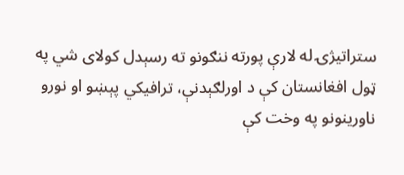ستراتیژۍ له لارې پورته ننګونو ته رسېدل کولای شي په ټول افغانستان کې د اورلګېدنې، ترافیکي پېښو او نورو ناورینونو په وخت کې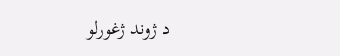د ژوند ژغورلو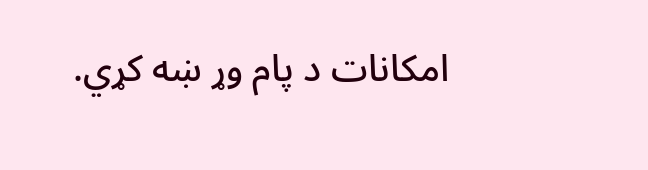امکانات د پام وړ ښه کړي.